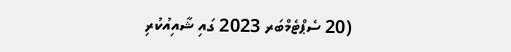(20 ސެޕްޓެމްބަރ 2023 ގައި ޝާއިއުކުރި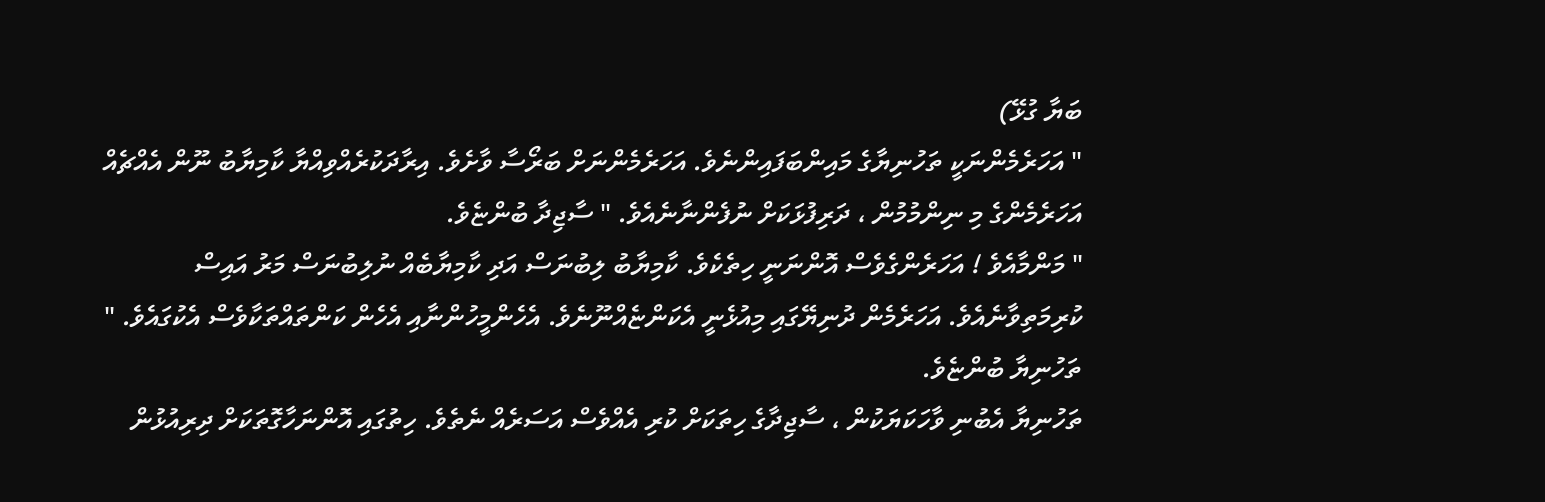ބަޔާ ގުޅޭ)
" އަހަރެމެންނަކީ ތަހުނިޔާގެ މައިންބަފައިންނެވެ. އަހަރެމެންނަށް ބަރޯސާ ވާށެވެ. އިރާދަކުރެއްވިއްޔާ ކާމިޔާބު ނޫން އެއްޗެއް އަހަރެމެންގެ މި ނިންމުމުން ، ދަރިފުޅަކަށް ނުފެންނާނެއެވެ. " ސާޖިދާ ބުންޏެވެ.
" މަންމާއެވެ ! އަހަރެންގެވެސް އޮންނަނީ ހިތެކެވެ. ކާމިޔާބު ލިބުނަސް އަދި ކާމިޔާބެއް ނުލިބުނަސް މަރު އައިސް ކުރިމަތިވާނެއެވެ. އަހަރެމެން ދުނިޔޭގައި މިއުޅެނީ އެކަންޏެއްނޫނެވެ. އެހެންމީހުންނާއި އެހެން ކަންތައްތަކާވެސް އެކުގައެވެ. " ތަހުނިޔާ ބުންޏެވެ.
ތަހުނިޔާ އެބުނި ވާހަކަޔަކުން ، ސާޖިދާގެ ހިތަކަށް ކުރި އެއްވެސް އަސަރެއް ނެތެވެ. ހިތުގައި އޮންނަހާގޮތަކަށް ދިރިއުޅުން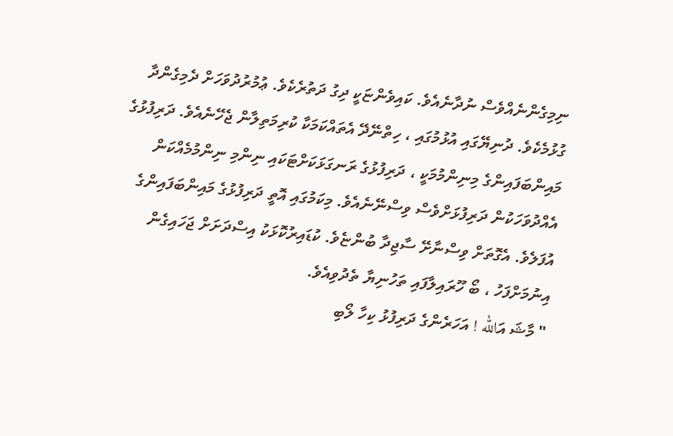ނިމިގެންނެއްވެސް ނުދާނެއެވެ. ކައިވެންޏަކީ ދިގު ދަތުރެކެވެ. ޢުމުރުދުވަހަށް ދެމިގެންދާ ގުޅުމެކެވެ. ދުނިޔޭގައި އުޅުމުގައި ، ހިތްނޭދޭ އެތައްކަމަކާ ކުރިމަތިލާން ޖެހޭނެއެވެ. ދަރިފުޅުގެ މައިންބަފައިންގެ މިނިންމުމަކީ ، ދަރިފުޅުގެ ރަނގަޅަކަށްޓަކައި ނިންމި ނިންމުމެއްކަން އެއްދުވަހަކުން ދަރިފުޅަށްވެސް ވިސްނޭނެއެވެ. މިކަމުގައި އޮތީ ދަރިފުޅުގެ މައިންބަފައިންގެ އުފަލެވެ. އެގޮތަށް ވިސްނާށޭ ސާޖިދާ ބުންޏެވެ. ކުޑައިރުކޮޅަކު އިސްދަށަށް ޖަހައިގެން އިނުމަށްފަހު ، ބޯ ހޫރައިލާފައި ތަހުނިޔާ ތެދުވިއެވެ.
" މާޝަ އަالله ! އަހަރެންގެ ދަރިފުޅު ކިހާ ލޯބި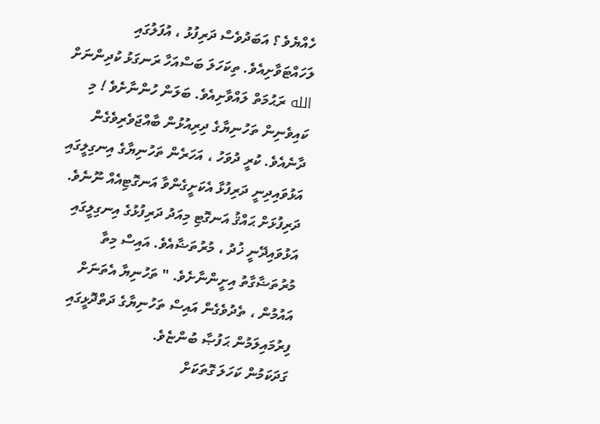ހެއްޔެވެ ؟ އަބަދުވެސް ދަރިފުޅު ، އުފަލުގައި ލަހައްޓަވާށިއެވެ. ތިކަހަލަ ބަސްއަހާ ރަނގަޅު ކުދިންނަށް الله ރަޙުމަތް ލައްވާށިއެވެ. ބަލަން ހުންނާށެވެ ! މި ކައިވެނިން ތަހުނިޔާގެ ދިރިއުޅުން ބާއްޖަވެރިވެގެން ދާނެއެވެ. ކުރީ ދުވަހު ، އަހަރެން ތަހުނިޔާގެ އިނގިލީގައި އަޅުވައިދިނީ ދަރިފުޅާ އެކަށީގެންވާ އަނގޮޓިއެއް ނޫނެވެ. ދަރިފުޅަށް ޙައްޤު އަނގޮޓި މިއަދު ދަރިފުޅުގެ އިނގިލީގައި އަޅުވައިދޭނީ ޚުދު ، މުރުތަޟާއެވެ. އައިސް މިތާ މުރުތަޟާގާތު އިށީންނާށެވެ. " ތަހުނިޔާ އެތަނަށް އައުމުން ، ތެދުވެގެން އައިސް ތަހުނިޔާގެ ދަތްދޮޅީގައި ފިރުމައިލަމުން ޙަފުޞާ ބުންޏެވެ.
ގަދަކަމުން ކަހަލަ ގޮތަކަށް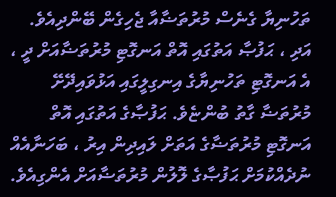ތަހުނިޔާ ގެނެސް މުރުތަޟާއާ ޖެހިގެން ބޭންދިއެވެ. އަދި ، ޙަފުޞާ އަތުގައި އޮތް އަނގޮޓި މުރުތަޟާއަށް ދީ ، އެ އަނގޮޓި ތަހުނިޔާގެ އިނގިލީގައި އަޅުވައިދޭށޭ މުރުތަޟާ ގާތު ބުންޏެވެ. ޙަފުޞާގެ އަތުގައި އޮތް އަނގޮޓި މުރުތަޟާގެ އަތަށް ލައިދިން އިރު ، ބަހަނާއެއް ނުދެއްކުމަށް ޙަފުޞާގެ ލޮލުން މުރުތަޟާއަށް އެންގިއެވެ.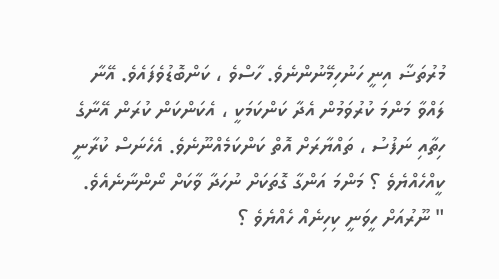މުރުތަޟާ އިނީ ހަނުހިމޭނުންނެވެ. ހާސްވެ ، ކަންބޮޑުވެފައެވެ. އޭނާ ލައްވާ މަންމަ ކުރުވަމުން އެދާ ކަންކަމަކީ ، އެކަންކަން ކުރަން އޭނާގެ ހިތާއި ނަފުސު ، ތައްޔާރަށް އޮތް ކަންކަމެއްނޫނެވެ. އެހެނަސް ކުރާނީ ކީއްހެއްޔެވެ ؟ މަންމަ އަންގާ ގޮތަކަށް ނުހަދާ ވާކަށް ނޯންނާނެއެވެ.
" ނޫރުއަށް ހީވަނީ ކިހިނެއް ހެއްޔެވެ ؟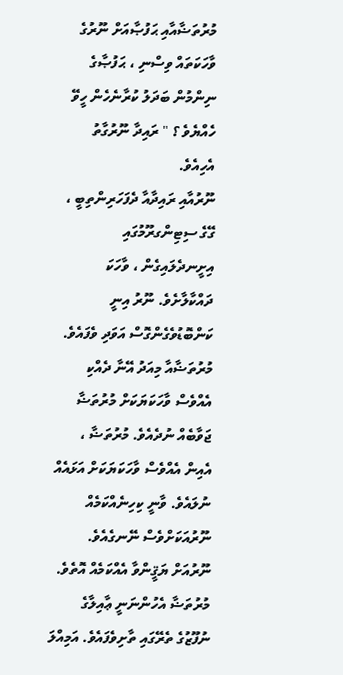މުރުތަޟާއާއި ޙަފުޞާއަށް ނޫރުގެ ވާހަކަތައް ވިސްނި ، ޙަފުޞާގެ ނިންމުން ބަދަލު ކުރާނެހެން ހީވޭ ހެއްޔެވެ ؟ " ރައިދާ ނޫރުގާތު އެހިއެވެ.
ނޫރުއާއި ރައިދާއާ ދެފަހަރިންތިބީ ، ގޭގެ ސިޓިންގރޫމުގައި އިށީނދެލައިގެން ، ވާހަކަ ދައްކާލާށެވެ. ނޫރު އިނީ ކަންބޮޑުވެގެންގޮސް އަވަދި ވެފައެވެ. މުރުތަޟާއާ މިއަދު އޭނާ ދެއްކި އެއްވެސް ވާހަކަޔަކަށް މުރުތަޟާ ޖަވާބެއް ނުދެއެވެ. މުރުތަޟާ ، އެއިން އެއްވެސް ވާހަކަޔަކަށް އަޅައެއް ނުލައެވެ. ވާނީ ކިހިނެއްކަމެއް ނޫރުއަކަށްވެސް ނޭނގެއެވެ. ނޫރުއަށް ޔަޤީންވާ އެއްކަމެއް އޮތެވެ. މުރުތަޟާ އެހުންނަނީ ޢާއިލާގެ ނުފޫޒުގެ ތެރޭގައި ތާށިވެފައެވެ. އަމިއްލަ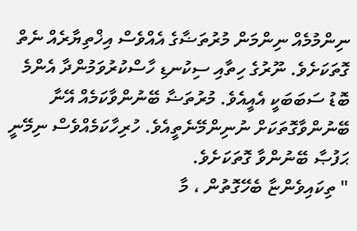ނިންމުމެއް ނިންމަން މުރުތަޟާގެ އެއްވެސް އިޚްތިޔާރެއް ނެތް ގޮތަކަށެވެ. ނޫރުގެ ހިތާއި ސިކުނޑި ހާސްކުރުވަމުންދާ އެންމެ ބޮޑު ސަބަބަކީ އެއީއެވެ. މުރުތަޟާ ބޭނުންވާކަމެއް އޭނާ ބޭނުންވާގޮތަކަށް ނުނިންމޭނެތީއެވެ. ހުރިހާކަމެއްވެސް ނިމޭނީ ޙަފުޞާ ބޭނުންވާ ގޮތަކަށެވެ.
" ތިކައިވެންޏާ ބެހޭގޮތުން ، މާ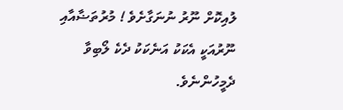ލުއިކޮށް ނޫރު ނުނަގާށެވެ ! މުރުތަޟާއާއި ނޫރުއަކީ އެކަކު އަނެކަކު ދެކެ ލޯބިވާ ދެމީހުންނެވެ.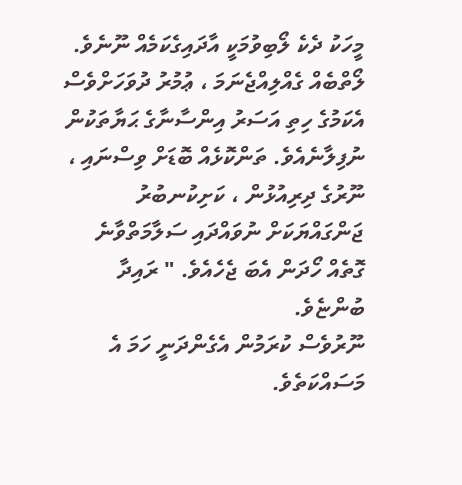މީހަކު ދެކެ ލޯބިވުމަކީ އާދައިގެކަމެއް ނޫނެވެ. ލޯތްބެއް ގެއްލިއްޖެނަމަ ، ޢުމުރު ދުވަހަށްވެސް އެކަމުގެ ހިތި އަސަރު އިންސާނާގެ ޙަޔާތަކުން ނުފިލާނެއެވެ. ތަންކޮޅެއް ބޮޑަށް ވިސްނައި ، ނޫރުގެ ދިރިއުޅުން ، ކަށިކުނބުރު ޖަންގައްޔަކަށް ނުވައްދައި ސަލާމަތްވާނެ ގޮތެއް ހޯދަން އެބަ ޖެހެއެވެ. " ރައިދާ ބުންޏެވެ.
ނޫރުވެސް ކުރަމުން އެގެންދަނީ ހަމަ އެ މަސައްކަތެވެ.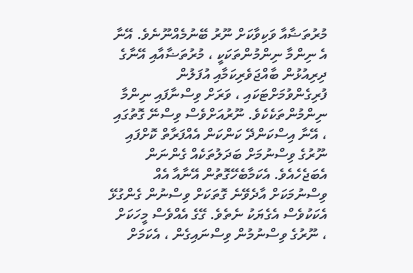މުރުތަޟާއާ ވަކިވާކަށް ނޫރު ބޭނުމެއްނޫނެވެ. އޭނާ އެ ނިންމާ ނިންމުންތަކަކީ ، މުރުތަޟާއާއި އޭނާގެ ދިރިއުޅުން ބާއްޖަވެރިކަމާއި އުފަލުން ފުރިގެންވުމަށްޓަކައި ، ވަރަށް ވިސްނާފައި ނިންމާ ނިންމުންތަކެކެވެ. ނޫރުއަށްވެސް ވިސްނޭ ގޮތުގައި ، އޭނާ އިސްކަންދޭ ކަންކަން އެއްފަރާތް ކޮށްފައި ނޫރުގެ ވިސްނުމަށް ބަދަލުތަކެއް ގެންނަން އެބަޖެހެއެވެ. އެކަމާބެހޭގޮތުން އޭނާއާ އެއް ވިސްނުމަކަށް އާދެވޭނެ ގޮތަކަށް ވިސްނުން ގެންގުޅޭ އެކަކުވެސް އެގެޔަކު ނެތެވެ. ގޭގެ އެއްވެސް މީހަކަށް ، ނޫރުގެ ވިސްނުމުން ވިސްނައިގެން ، އެކަމަށް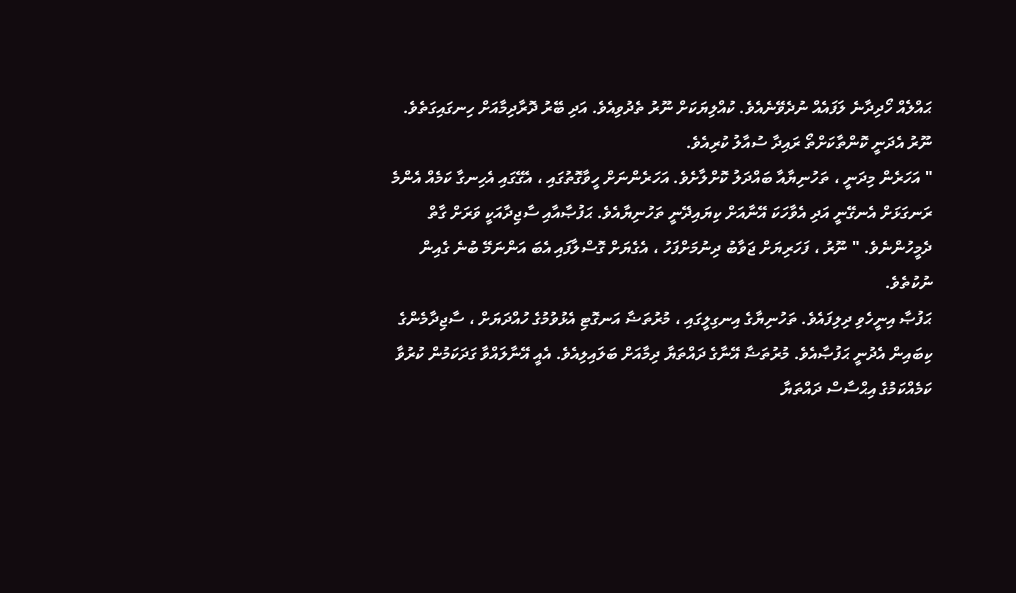ޙައްލެއް ހޯދިދާނެ ލަފައެއް ނުދެވޭނެއެވެ. ކުއްލިޔަކަށް ނޫރު ތެދުވިއެވެ. އަދި ބޭރު ދޮރާދިމާއަށް ހިނގައިގަތެވެ. ނޫރު އެދަނީ ކޮންތާކަށްތޯ ރައިދާ ސުއާލު ކުރިއެވެ.
" އަހަރެން މިދަނީ ، ތަހުނިޔާއާ ބައްދަލު ކޮށްލާށެވެ. އަހަރެންނަށް ހީވާގޮތުގައި ، އެގޭގައި އެހިނގާ ކަމެއް އެންމެ ރަނގަޅަށް އެނގޭނީ އަދި އެވާހަކަ އޭނާއަށް ކިޔައިދޭނީ ތަހުނިޔާއެވެ. ޙަފުޞާއާއި ސާޖިދާއަކީ ވަރަށް ގާތް ދެމީހުންނެވެ. " ނޫރު ، ފަހަރިޔަށް ޖަވާބު ދިނުމަށްފަހު ، އެގެޔަށް ގޮސްލާފައި އެބަ އަންނަމޭ ބުނެ ގެއިން ނުކުތެވެ.
ޙަފުޞާ އިނީހެވި ދިލިފައެވެ. ތަހުނިޔާގެ އިނގިލީގައި ، މުރުތަޟާ އަނގޮޓި އެޅުވުމުގެ ހުއްދަޔަށް ، ސާޖިދާމެންގެ ކިބައިން އެދުނީ ޙަފުޞާއެވެ. މުރުތަޟާ އޭނާގެ ދައްތަޔާ ދިމާއަށް ބަލައިލިއެވެ. އެއީ އޭނާލައްވާ ގަދަކަމުން ކުރުވާ ކަމެއްކަމުގެ އިޙްސާސް ދައްތަޔާ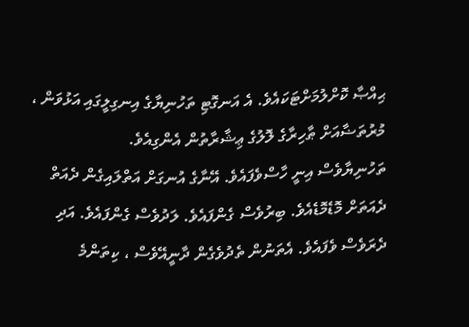ޙިއްޞާ ކޮށްލުމަށްޓަކައެވެ. އެ އަނގޮޓި ތަހުނިޔާގެ އިނގިލީގައި އަޅުވަން ، މުރުތަޟާއަށް ޠާހިރާގެ ލޮލުގެ ޢިޝާރާތުން އެންގިއެވެ.
ތަހުނިޔާވެސް އިނީ ހާސްވެފައެވެ. އޭނާގެ އުނގަށް އަތްލައިގެން ދެއަތް ދެއަތަށް މޮޑެމޮޑެއެވެ. ބިރުވެސް ގެންފައެވެ. ލަދުވެސް ގެންފައެވެ. އަދި ދެރަވެސް ވެފައެވެ. އެތަނުން ތެދުވެގެން ދާނީއޭވެސް ، ކިތަންމެ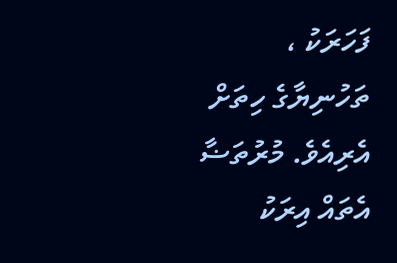ފަހަރަކު ، ތަހުނިޔާގެ ހިތަށް އެރިއެވެ. މުރުތަޟާ އެތައް އިރަކު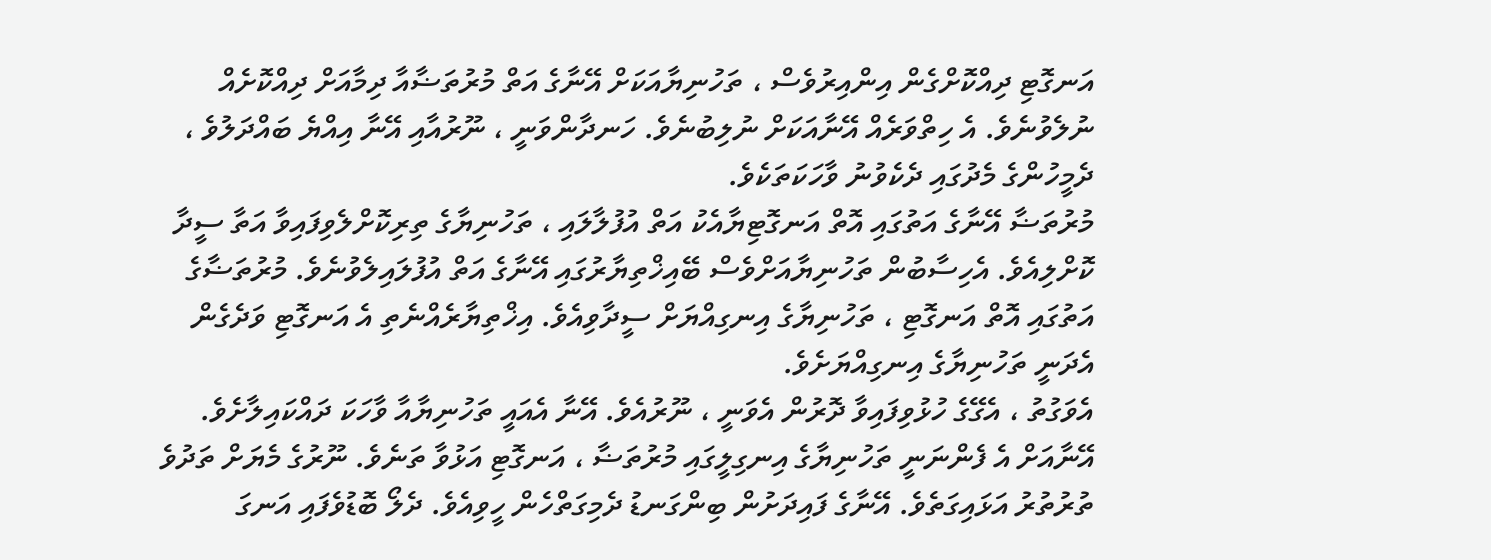އަނގޮޓި ދިއްކޮށްގެން އިންއިރުވެސް ، ތަހުނިޔާއަކަށް އޭނާގެ އަތް މުރުތަޟާއާ ދިމާއަށް ދިއްކޮށެއް ނުލެވުނެވެ. އެ ހިތްވަރެއް އޭނާއަކަށް ނުލިބުނެވެ. ހަނދާންވަނީ ، ނޫރުއާއި އޭނާ އިއްޔެ ބައްދަލުވެ ، ދެމީހުންގެ މެދުގައި ދެކެވުނު ވާހަކަތަކެވެ.
މުރުތަޟާ އޭނާގެ އަތުގައި އޮތް އަނގޮޓިޔާއެކު އަތް އުފުލާލައި ، ތަހުނިޔާގެ ތިރިކޮށްލެވިފައިވާ އަތާ ސީދާ ކޮށްލިއެވެ. އެހިސާބުން ތަހުނިޔާއަށްވެސް ބޭއިޚްތިޔާރުގައި އޭނާގެ އަތް އުފުލައިލެވުނެވެ. މުރުތަޟާގެ އަތުގައި އޮތް އަނގޮޓި ، ތަހުނިޔާގެ އިނގިއްޔަށް ސީދާވިއެވެ. އިޚްތިޔާރެއްނެތި އެ އަނގޮޓި ވަދެގެން އެދަނީ ތަހުނިޔާގެ އިނގިއްޔަށެވެ.
އެވަގުތު ، އެގޭގެ ހުޅުވިފައިވާ ދޮރުން އެވަނީ ، ނޫރުއެވެ. އޭނާ އެއައީ ތަހުނިޔާއާ ވާހަކަ ދައްކައިލާށެވެ. އޭނާއަށް އެ ފެންނަނީ ތަހުނިޔާގެ އިނގިލީގައި މުރުތަޟާ ، އަނގޮޓި އަޅުވާ ތަނެވެ. ނޫރުގެ މެޔަށް ތަދުވެ ތުރުތުރު އަޅައިގަތެވެ. އޭނާގެ ފައިދަށުން ބިންގަނޑު ދެމިގަތްހެން ހީވިއެވެ. ދެލޯ ބޮޑުވެފައި އަނގަ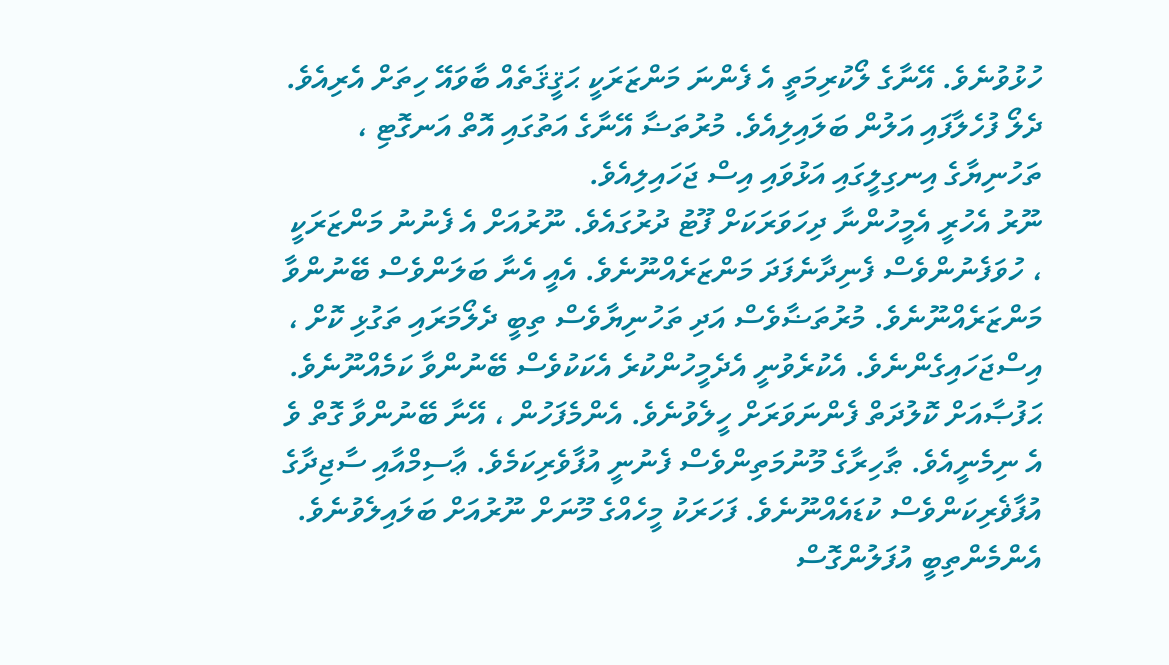ހުޅުވުނެވެ. އޭނާގެ ލޯކުރިމަތީ އެ ފެންނަ މަންޒަރަކީ ޙަޤީޤަތެއް ބާވައޭ ހިތަށް އެރިއެވެ. ދެލޯ ފުހެލާފައި އަލުން ބަލައިލިއެވެ. މުރުތަޟާ އޭނާގެ އަތުގައި އޮތް އަނގޮޓި ، ތަހުނިޔާގެ އިނގިލީގައި އަޅުވައި އިސް ޖަހައިލިއެވެ.
ނޫރު އެހުރީ އެމީހުންނާ ދިހަވަރަކަށް ފޫޓު ދުރުގައެވެ. ނޫރުއަށް އެ ފެނުނު މަންޒަރަކީ ، ހުވަފެނުންވެސް ފެނިދާނެފަދަ މަންޒަރެއްނޫނެވެ. އެއީ އެނާ ބަލަންވެސް ބޭނުންވާ މަންޒަރެއްނޫނެވެ. މުރުތަޟާވެސް އަދި ތަހުނިޔާވެސް ތިބީ ދެލޯމަރައި ތަގުޅި ކޮށް ، އިސްޖަހައިގެންނެވެ. އެކުރެވުނީ އެދެމީހުންކުރެ އެކަކުވެސް ބޭނުންވާ ކަމެއްނޫނެވެ.
ޙަފުޞާއަށް ކޮލުދަތް ފެންނަވަރަށް ހީލެވުނެވެ. އެންމެފަހުން ، އޭނާ ބޭނުންވާ ގޮތް ވެ އެ ނިމެނީއެވެ. ޠާހިރާގެ މޫނުމަތިންވެސް ފެނުނީ އުފާވެރިކަމެވެ. ޢާސިމްއާއި ސާޖިދާގެ އުފާޥެރިކަންވެސް ކުޑައެއްނޫނެވެ. ފަހަރަކު މީހެއްގެ މޫނަށް ނޫރުއަށް ބަލައިލެވުނެވެ. އެންމެންތިބީ އުފަލުންގޮސް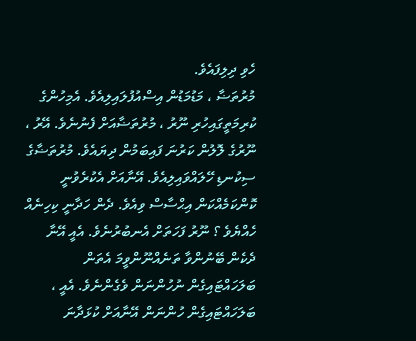ހެވި ދިލިފައެވެ.
މުރުތަޟާ ، މަޑުމަޑުން އިސްއުފުލައިލިއެވެ. އެމިހުންގެ ކުރިމަތީގައިހުރި ނޫރު ، މުރުތަޟާއަށް ފެނުނެވެ. އޭރު ، ނޫރުގެ ލޮލުން ކަރުނަ ފައިބަމުން ދިޔައެވެ. މުރުތަޟާގެ ސިކުނޑި ހޭލައްވައިލިއެވެ. އޭނާއަށް އެކުރެވުނީ ކޮންކަމެއްކަން އިޙްސާސް ވިއެވެ. ދެން ހަދާނީ ކިހިނެއް ހެއްޔެވެ ؟ ނޫރު ފަހަތަށް އެނބުރުނެވެ. އެއީ އޭނާ ދެކެން ބޭނުންވާ ތަނެއްނޫންވީމަ އެތަން ބަލަހައްޓައިގެން ނުހުންނަން ވެގެންނެވެ. އެއީ ، ބަލަހައްޓައިގެން ހުންނަން އޭނާއަށް ކުޅަދާނަ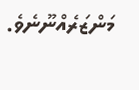މަންޒަރެއްނޫނެވެ.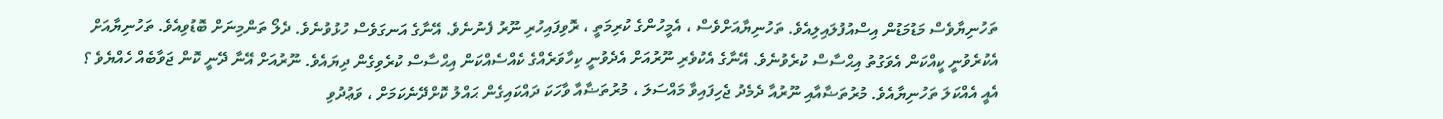ތަހުނިޔާވެސް މަޑުމަޑުން އިސްއުފުލައިލިއެވެ. ތަހުނިޔާއަށްވެސް ، އެމީހުންގެ ކުރިމަތީ ، ރޮވިފައިހުރި ނޫރު ފެނުނެވެ. އޭނާގެ އަނގަވެސް ހުޅުވުނެވެ. ދެލޯ ތަންމިނަށް ބޮޑުވިއެވެ. ތަހުނިޔާއަށް އެކުރެވުނީ ކީއްކަން އެވަގުތު އިޙްސާސް ކުރެވުނެވެ. އޭނާގެ އެކުވެރި ނޫރުއަށް އެދެވުނީ ކިހާވަރެއްގެ ކެއްސެއްކަން އިޙްސާސް ކުރެވިގެން ދިޔައެވެ. ނޫރުއަށް އޭނާ ދޭނީ ކޮން ޖަވާބެއް ހެއްޔެވެ ؟
އެއީ އެއްކަލަ ތަހުނިޔާއެވެ. މުރުތަޟާއާއި ނޫރުއާ ދެމެދު ޖެހިފައިވާ މައްސަލަ ، މުރުތަޟާއާ ވާހަކަ ދައްކައިގެން ޙައްލު ކޮށްދޭނެކަމަށް ، ވަޢުދުވި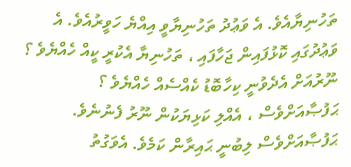ތަހުނިޔާއެވެ. އެ ވަޢުދު ތަހުނިޔާވީ އިއްޔެ ހަވީރުއެވެ. އެ ވަޢުދުގައި ކޮޅުފައިން ޖަހާފައި ، ތަހުނިޔާ އެކުރީ ކީއް ހެއްޔެވެ ؟ ނޫރުއަށް އެދެވުނީ ކިހާބޮޑު ކެއްސެއް ހެއްޔެވެ ؟
ޙަފުޞާއަށްވެސް ، އެއްލި ކަޅިޔަކުން ނޫރު ފެނުނެވެ. ޙަފުޞާއަށްވެސް ލިބުނީ ޙައިރާން ކަމެވެ. އެވަގުތު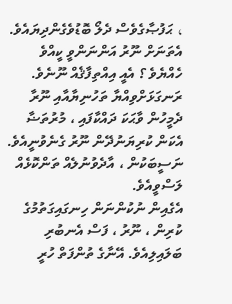، ޙަފުޞާގެވެސް ދެލޯ ބޮޑުވެގެންދިޔައެވެ. އެތަނަށް ނޫރު އަންނަންވީ ކީއްވެ ހެއްޔެވެ ؟ އެއީ އިއްތިފާޤެއް ނޫނެވެ. ރަނގަޅަށްވިއްޔާ ތަހުނިޔާއާއި ނޫރާ ދެމީހުން ވާޙަކަ ދައްކާފައި ، މުރުތަޟާ އެކަން ކުރިޔަނުދޭން ނޫރު ގެނެވުނީއެވެ. ނަސީބަކުން ، އާދެވުނުލެއް ތަންކޮޅެއް ލަސްވީއެވެ.
އެގެއިން ނުކުންނަން ހިނގައިގަތުމުގެ ކުރިން ، ނޫރު ، ފަސް އެނބުރި ބަލައިލިއެވެ. އޭނާގެ ތުންފަތް ހުރީ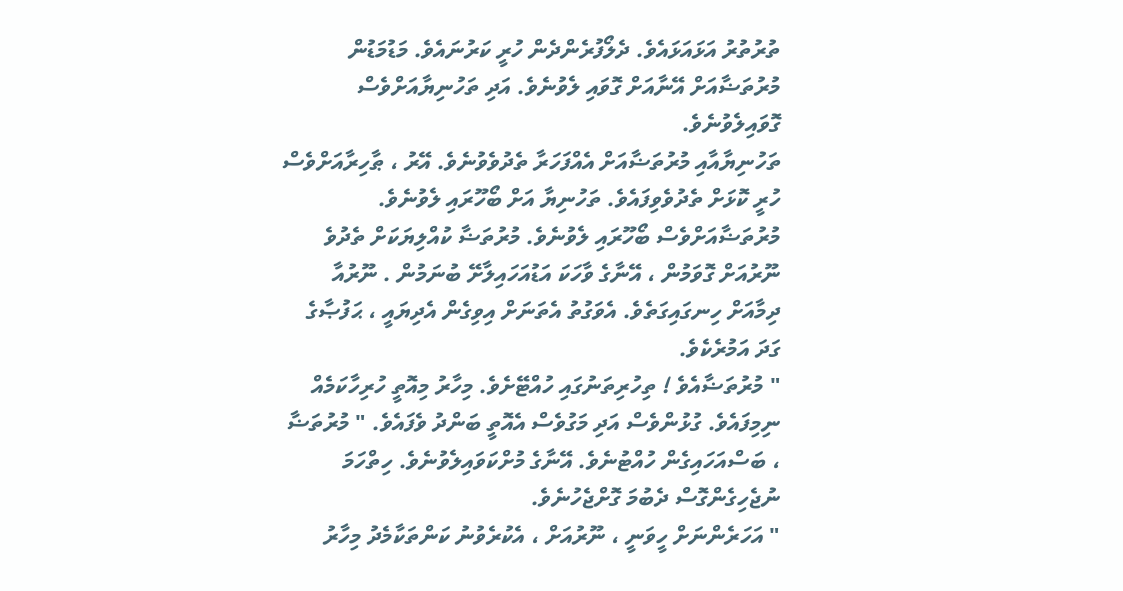ތުރުތުރު އަޅައަޅައެވެ. ދެލޯފުރެންދެން ހުރީ ކަރުނައެވެ. މަޑުމަޑުން މުރުތަޟާއަށް އޭނާއަށް ގޮވައި ލެވުނެވެ. އަދި ތަހުނިޔާއަށްވެސް ގޮވައިލެވުނެވެ.
ތަހުނިޔާއާއި މުރުތަޟާއަށް އެއްފަހަރާ ތެދުވެވުނެވެ. އޭރު ، ޠާހިރާއަށްވެސް ހުރީ ކޮޅަށް ތެދުވެވިފައެވެ. ތަހުނިޔާ އަށް ބޯހޫރައި ލެވުނެވެ. މުރުތަޟާއަށްވެސް ބޯހޫރައި ލެވުނެވެ. މުރުތަޟާ ކުއްލިޔަކަށް ތެދުވެ ނޫރުއަށް ގޮވަމުން ، އޭނާގެ ވާހަކަ އަޑުއަހައިލާށޭ ބުނަމުން . ނޫރުއާ ދިމާއަށް ހިނގައިގަތެވެ. އެވަގުތު އެތަނަށް އިވިގެން އެދިޔައީ ، ޙަފުޞާގެ ގަދަ އަމުރެކެވެ.
" މުރުތަޟާއެވެ ! ތިހުރިތަނުގައި ހުއްޓޭށެވެ. މިހާރު މިއޮތީ ހުރިހާކަމެއް ނިމިފައެވެ. ގުޅުންވެސް އަދި މަގުވެސް އެއޮތީ ބަންދު ވެފައެވެ. " މުރުތަޟާ ، ބަސްއަހައިގެން ހުއްޓުނެވެ. އޭނާގެ މުށްކަވައިލެވުނެވެ. ހިތްހަމަ ނުޖެހިގެންގޮސް ދެބުމަ ގޮށްޖެހުނެވެ.
" އަހަރެންނަށް ހީވަނީ ، ނޫރުއަށް ، އެކުރެވުނު ކަންތަކާމެދު މިހާރު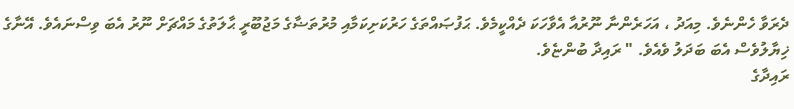ދެރަވާ ހެންނެވެ. މިއަދު ، އަހަރެންނާ ނޫރުއާ އެވާހަކަ ދެއްކީމެވެ. ޙަފުޞައްތަގެ ހަރުކަށިކަމާއި މުރުތަޟާގެ މަޖުބޫރީ ޙާލަތުގެ މައްޗަށް ނޫރު އެބަ ވިސްނައެވެ. އޭނާގެ ޚިޔާލުވެސް އެބަ ބަދަލު ވެއެވެ. " ރައިދާ ބުންޏެވެ.
ރައިދާގެ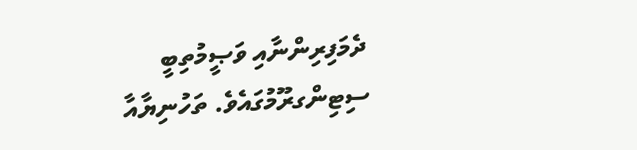ދެމަފިރިންނާއި ވަޞީމުތިބީ ސިޓިންގރޫމުގައެވެ. ތަހުނިޔާއާ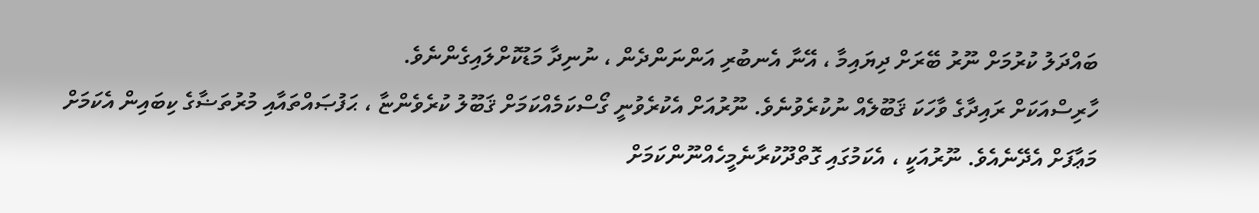ބައްދަލު ކުރުމަށް ނޫރު ބޭރަށް ދިޔައިމާ ، އޭނާ އެނބުރި އަންނަންދެން ، ނުނިދާ މަޑުކޮށްލައިގެންނެވެ.
ހާރިސްއަކަށް ރައިދާގެ ވާހަކަ ޤަބޫލެއް ނުކުރެވުނެވެ. ނޫރުއަށް އެކުރެވުނީ ގޯސްކަމެއްކަމަށް ޤަބޫލު ކުރެވެންޏާ ، ޙަފުޞައްތައާއި މުރުތަޟާގެ ކިބައިން އެކަމަށް މަޢާފަށް އެދޭނެއެވެ. ނޫރުއަކީ ، އެކަމުގައި ގޮތްދޫކުރާނެމީހެއްނޫންކަމަށް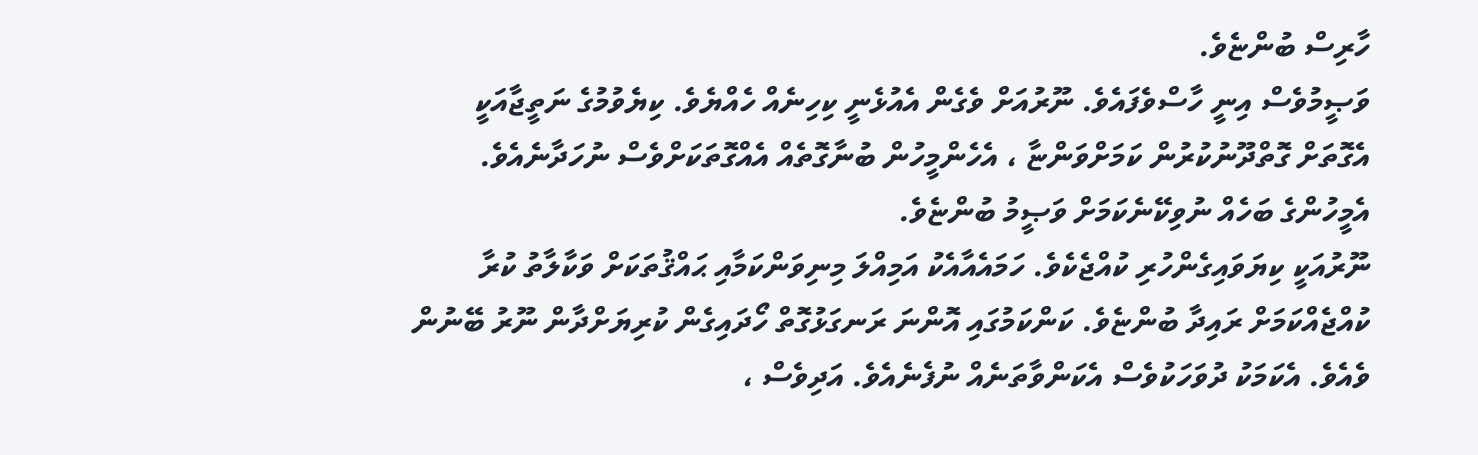ހާރިސް ބުންޏެވެ.
ވަޞީމުވެސް އިނީ ހާސްވެފައެވެ. ނޫރުއަށް ވެގެން އެއުޅެނީ ކިހިނެއް ހެއްޔެވެ. ކިޔެވުމުގެ ނަތީޖާއަކީ އެގޮތަށް ގޮތްދޫނުކުރުން ކަމަށްވަންޏާ ، އެހެންމީހުން ބުނާގޮތެއް އެއްގޮތަކަށްވެސް ނުހަދާނެއެވެ. އެމީހުންގެ ބަހެއް ނުވިކޭނެކަމަށް ވަޞީމު ބުންޏެވެ.
ނޫރުއަކީ ކިޔަވައިގެންހުރި ކުއްޖެކެވެ. ހަމައެއާއެކު އަމިއްލަ މިނިވަންކަމާއި ޙައްޤުތަކަށް ވަކާލާތު ކުރާ ކުއްޖެއްކަމަށް ރައިދާ ބުންޏެވެ. ކަންކަމުގައި އޮންނަ ރަނގަޅުގޮތް ހޯދައިގެން ކުރިޔަށްދާން ނޫރު ބޭނުން ވެއެވެ. އެކަމަކު ދުވަހަކުވެސް އެކަންވާތަނެއް ނުފެނެއެވެ. އަދިވެސް ،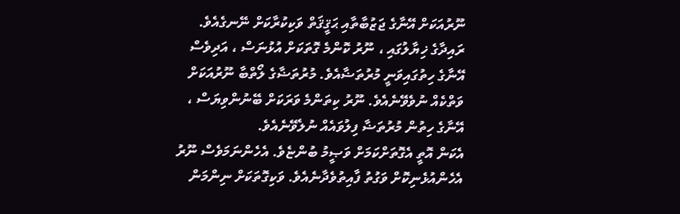ނޫރުއަކަށް އޭނާގެ ޖަޒުބާތާއި ޙަޤީޤަތް ވަކިކުރާކަށް ނޭނގެއެވެ. ރައިދާގެ ޚިޔާލުގައި ، ނޫރު ކޮންމެ ގޮތަކަށް އުޅުނަސް ، އަދިވެސް އޭނާގެ ހިތުގައިވަނީ މުރުތަޟާއެވެ. މުރުތަޟާގެ ލޯތްބާ ނޫރުއަކަށް ވަތްކެއް ނުވެވޭނެއެވެ. ނޫރު ކިތަންމެ ވަރަކަށް ބޭނުންވިޔަސް ، އޭނާގެ ހިތުން މުރުތަޟާ ފިލުވައެއް ނުލެވޭނެއެވެ.
އެކަން އޮތީ އެގޮތަށްކަމަށް ވަޞީމު ބުންޏެވެ. އެހެންނަމަވެސް ނޫރު އެހެންއުޅެނިކޮށް ވަގުތު ފާއިތުވެދާނެއެވެ. ވަކިގޮތަކަށް ނިންމަން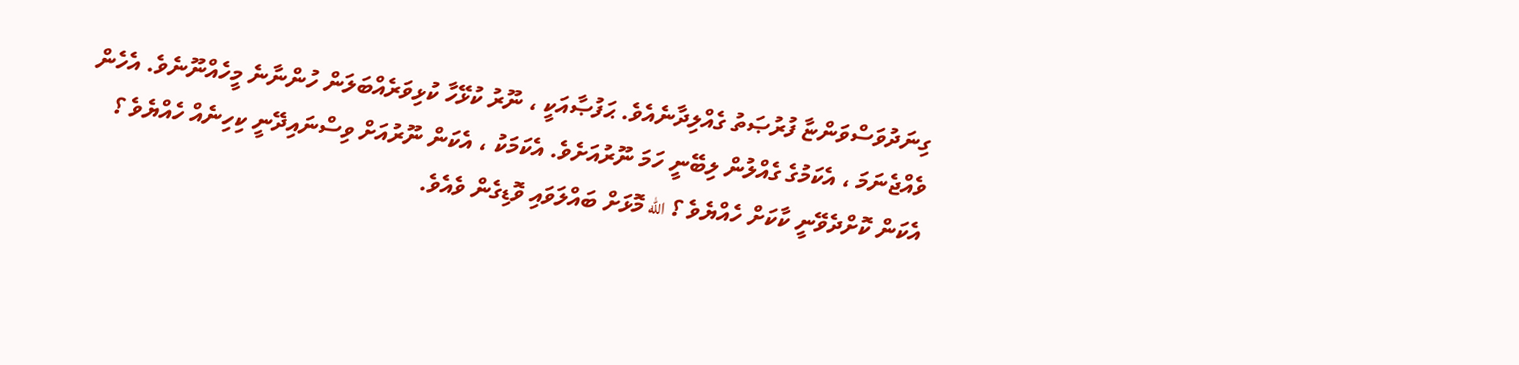ގިނަދުވަސްވަންޏާ ފުރުޞަތު ގެއްލިދާނެއެވެ. ޙަފުޞާއަކީ ، ނޫރު ކުޅޭހާ ކުޅިވަރެއްބަލަން ހުންނާނެ މީހެއްނޫނެވެ. އެހެން ވެއްޖެނަމަ ، އެކަމުގެ ގެއްލުން ލިބޭނީ ހަމަ ނޫރުއަށެވެ. އެކަމަކު ، އެކަން ނޫރުއަށް ވިސްނައިދޭނީ ކިހިނެއް ހެއްޔެވެ ؟ އެކަން ކޮށްދެވޭނީ ކާކަށް ހެއްޔެވެ ؟ الله މޮޅަށް ބައްލަވައި ވޮޑިގެން ވެއެވެ.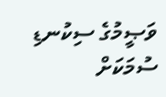ވަޞީމުގެ ސިކުނޑި ސުމަކަށް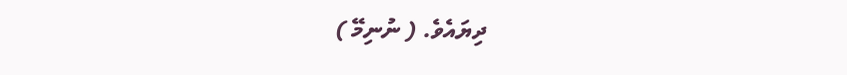ދިޔައެވެ. ( ނުނިމޭ )